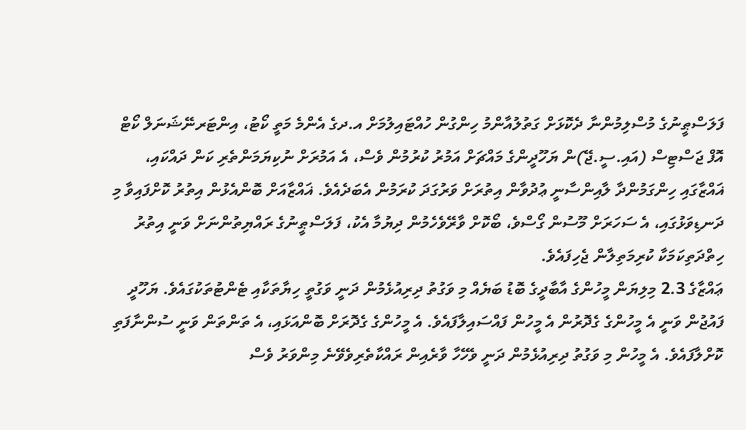ފަލަސްޠީނުގެ މުސްލިމުންނާ ދެކޮޅަށް ގަތުލުއާންމު ހިންގުން ހުއްޓައިލުމަށް އ.ދގެ އެންމެ މަތީ ކޯޓު، އިންޓަރނޭޝަނަލް ކޯޓް އޮފް ޖަސްޓިސް (އައި.ސީ.ޖޭ)ން ޔަހޫދީންގެ މައްޗަށް އަމުރު ކުރުމުން ވެސް، އެ އަމުރަށް ނުކިޔަމަންތެރި ކަން ދައްކައި، ޣައްޒާގައި ހިންގަމުންދާ ލާއިންސާނީ ޢުދުވާން އިތުރަށް ވަރުގަދަ ކުރަމުން އެބަދެއެވެ. ޣައްޒާއަށް ބޮންއެޅުން އިތުރު ކޮށްފައިވާ މި ދަނޑިވަޅުގައި، އެ ސަހަރަށް މޫސުން ގޯސްވެ، ބޯކޮށް ވާރޭވެހެމުން ދިޔުމާ އެކު، ފަލަސްޠީނުގެ ރައްޔިތުންނަށް ވަނީ އިތުރު ހިތްދަތިކަމަކާ ކުރިމަތިލާން ޖެހިފައެވެ.
ޢައްޒާގެ 2.3 މިލިޔަން މީހުންގެ އާބާދީގެ ބޮޑު ބަޔެއް މި ވަގުތު ދިރިއުޅެމުން ދަނީ ވަގުތީ ހިޔާތަކާއި ޓެންޓުތަކުގައެވެ. ޔަހޫދީ ފައުޖުން ވަނީ އެ މީހުންގެ ގެދޮރުން އެ މީހުން ފައްސައިލާފައެވެ. އެ މީހުންގެ ގެދޮރަށް ބޮންއަޅައި، އެ ތަންތަން ވަނީ ސުންނާފަތި ކޮށްލާފައެވެ. އެ މީހުން މި ވަގުތު ދިރިއުޅެމުން ދަނީ ވެހޭހާ ވާރެއިން ރައްކާތެރިވެވޭނެ މިންވަރު ވެސް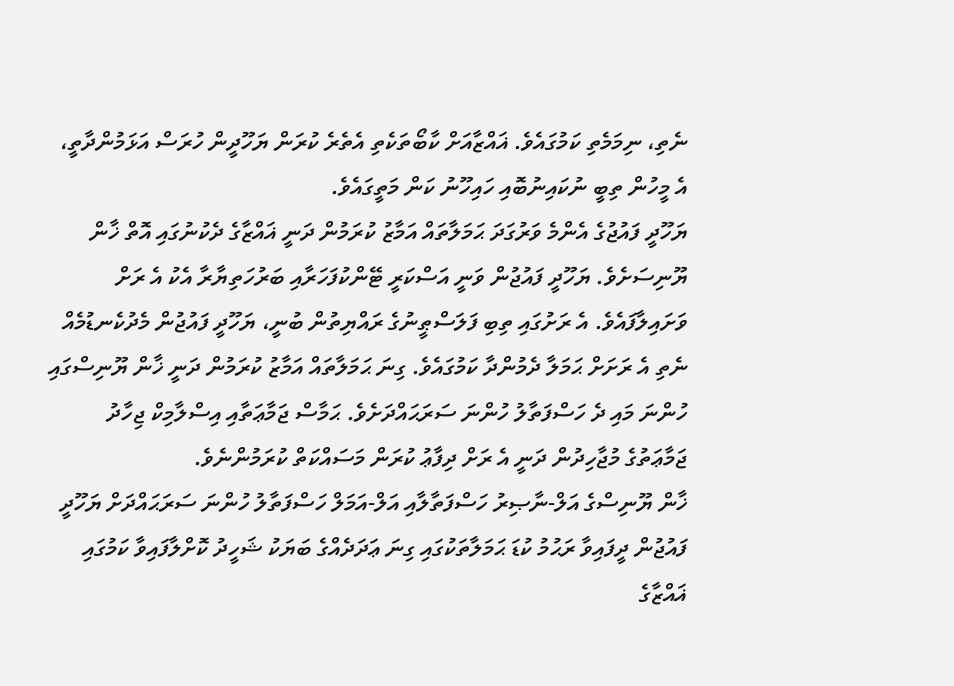ނެތި، ނިމަމެތި ކަމުގައެވެ. ޣައްޒާއަށް ކާބޯތަކެތި އެތެރެ ކުރަން ޔަހޫދީން ހުރަސް އަޅަމުންދާތީ، އެ މީހުން ތިބީ ނުކައިނުބޮއި ހައިހޫނު ކަން މަތީގައެވެ.
ޔަހޫދީ ފައުޖުގެ އެންމެ ވަރުގަދަ ޙަމަލާތައް އަމާޒު ކުރަމުން ދަނީ ޣައްޒާގެ ދެކުނުގައި އޮތް ޚާން ޔޫނިސަށެވެ. ޔަހޫދީ ފައުޖުން ވަނީ އަސްކަރީ ޓޭންކުފަހަރާއި ބަރުހަތިޔާރާ އެކު އެ ރަށް ވަށައިލާފައެވެ. އެ ރަށުގައި ތިބި ފަލަސްޠީނުގެ ރައްޔިތުން ބުނީ، ޔަހޫދީ ފައުޖުން މެދުކެނޑުމެއް ނެތި އެ ރަށަށް ޙަމަލާ ދެމުންދާ ކަމުގައެވެ. ގިނަ ޙަމަލާތައް އަމާޒު ކުރަމުން ދަނީ ޚާން ޔޫނިސްގައި ހުންނަ މައި ދެ ހަސްފަތާލު ހުންނަ ސަރަޙައްދަށެވެ. ޙަމާސް ޖަމާޢަތާއި އިސްލާމިކް ޖިހާދު ޖަމާޢަތުގެ މުޖާހިދުން ދަނީ އެ ރަށް ދިފާޢު ކުރަން މަސައްކަތް ކުރަމުންނެވެ.
ޚާން ޔޫނިސްގެ އަލް-ނާޞިރު ހަސްފަތާލާއި އަލް-އަމަލް ހަސްފަތާލު ހުންނަ ސަރަޙައްދަށް ޔަހޫދީ ފައުޖުން ދީފައިވާ ރަޙުމު ކުޑަ ޙަމަލާތަކުގައި ގިނަ ޢަދަދެއްގެ ބަޔަކު ޝަހީދު ކޮށްލާފައިވާ ކަމުގައި ޣައްޒާގެ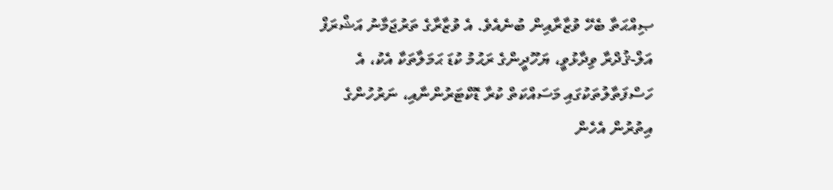ޞިއްޙަތާ ބެހޭ ވުޒާރާއިން ބުނެއެވެ. އެ ވުޒާރާގެ ތަރުޖަމާނު އަޝްރަފް އަލް-ޤުދްރާ ވިދާޅުވީ، ޔަހޫދީންގެ ރަޙުމު ކުޑަ ޙަމަލާތަކާ އެކު، އެ ހަސްފަތާލުތަކުގައި މަސައްކަތް ކުރާ ޑޮކްޓަރުންނާއި، ނަރުހުންގެ އިތުރުން އެހެން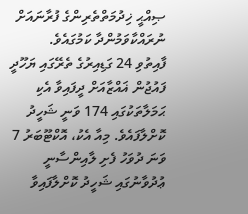ޞިއްޙީ ޚިދުމަތްތެރިންގެ ފުރާނައަށް ނުރައްކާވަމުންދާ ކަމުގައެވެ.
ފާއިތުވި 24 ގަޑިއިރުގެ ތެރޭގައި ޔަހޫދީ ފައުޖުން ޣައްޒާއަށް ދީފައިވާ އެކި ޙަމަލާތަކުގައި 174 ވަނީ ޝަހީދު ކޮށްލާފައެވެ. މިއާ އެކު، އޮކްޓޫބަރު 7 ވަނަ ދުވަހު ފެށި ލާއިންސާނީ ޢުދުވާނުގައި ޝަހީދު ކޮށްލާފައިވާ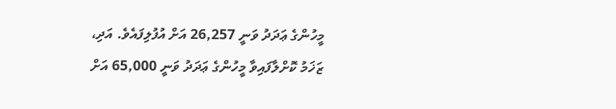މީހުންގެ ޢަދަދު ވަނީ 26,257 އަށް އުފުލިފައެވެ. އަދި، ޒަޚަމު ކޮށްލާފައިވާ މީހުންގެ ޢަދަދު ވަނީ 65,000 އަށް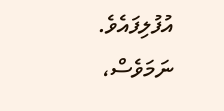އުފުލިފައެވެ. ނަމަވެސް،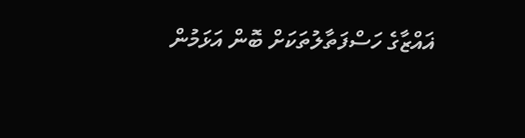ޣައްޒާގެ ހަސްފަތާލުތަކަށް ބޮން އަޅަމުން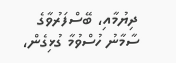ދިޔުމާއި، ބޭސްފަރުވާގެ ސާމާނު ހުސްވުމާ ގުޅިގެން،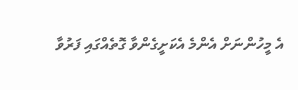އެ މީހުންނަށް އެންމެ އެކަށީގެންވާ ގޮތެއްގައި ފަރުވާ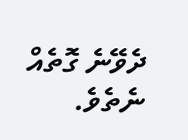ދެވޭނެ ގޮތެއް ނެތެވެ.